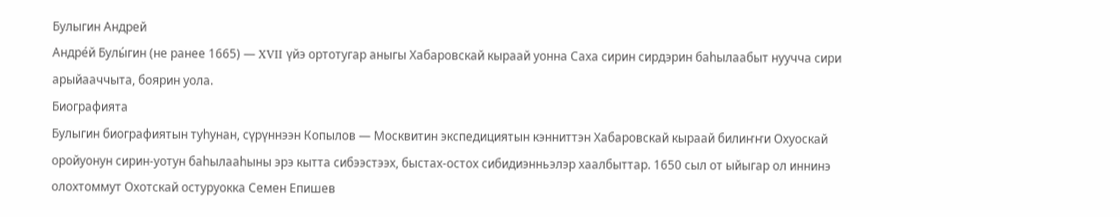Булыгин Андрей
Андре́й Булы́гин (не ранее 1665) — XVII үйэ ортотугар аныгы Хабаровскай кыраай уонна Саха сирин сирдэрин баһылаабыт нуучча сири арыйааччыта, боярин уола.
Биографията
Булыгин биографиятын туһунан, сүрүннээн Копылов — Москвитин экспедициятын кэнниттэн Хабаровскай кыраай билиҥҥи Охуоскай оройуонун сирин-уотун баһылааһыны эрэ кытта сибээстээх, быстах-остох сибидиэнньэлэр хаалбыттар. 1650 сыл от ыйыгар ол иннинэ олохтоммут Охотскай остуруокка Семен Епишев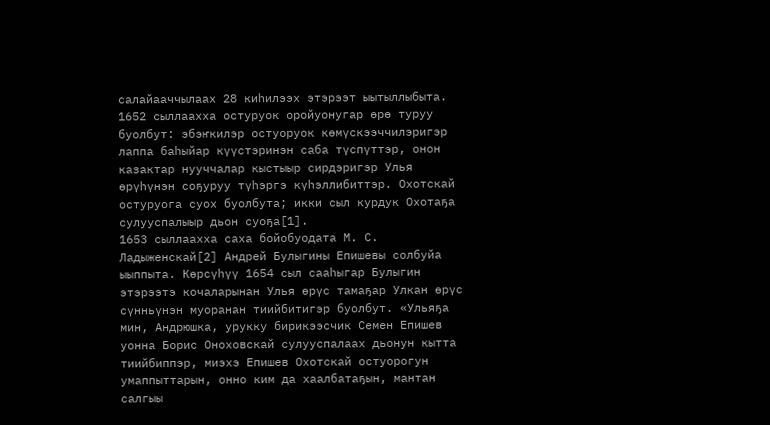салайааччылаах 28 киһилээх этэрээт ыытыллыбыта. 1652 сыллаахха остуруок оройуонугар өрө туруу буолбут: эбэҥкилэр остуоруок көмүскээччилэригэр лаппа баһыйар күүстэринэн саба түспүттэр, онон казактар нууччалар кыстыыр сирдэригэр Улья өрүһүнэн соҕуруу түһэргэ күһэллибиттэр. Охотскай остуруога суох буолбута; икки сыл курдук Охотаҕа сулууспалыыр дьон суоҕа[1].
1653 сыллаахха саха бойобуодата М. С. Ладыженскай[2] Андрей Булыгины Епишевы солбуйа ыыппыта. Көрсүһүү 1654 сыл сааһыгар Булыгин этэрээтэ кочаларынан Улья өрүс тамаҕар Улкан өрүс сүнньүнэн муоранан тиийбитигэр буолбут. «Ульяҕа мин, Андрюшка, урукку бирикээсчик Семен Епишев уонна Борис Оноховскай сулууспалаах дьонун кытта тиийбиппэр, миэхэ Епишев Охотскай остуорогун умаппыттарын, онно ким да хаалбатаҕын, мантан салгыы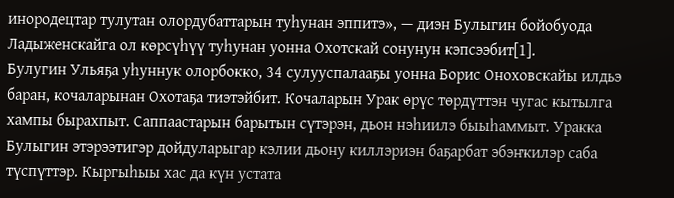инородецтар тулутан олордубаттарын туһунан эппитэ», — диэн Булыгин бойобуода Ладыженскайга ол көрсүһүү туһунан уонна Охотскай сонунун кэпсээбит[1].
Булугин Ульяҕа уһуннук олорбокко, 34 сулууспалааҕы уонна Борис Оноховскайы илдьэ баран, кочаларынан Охотаҕа тиэтэйбит. Кочаларын Урак өрүс төрдүттэн чугас кытылга хампы бырахпыт. Саппаастарын барытын сүтэрэн, дьон нэһиилэ быыһаммыт. Уракка Булыгин этэрээтигэр дойдуларыгар кэлии дьону киллэриэн баҕарбат эбэҥкилэр саба түспүттэр. Кыргыһыы хас да күн устата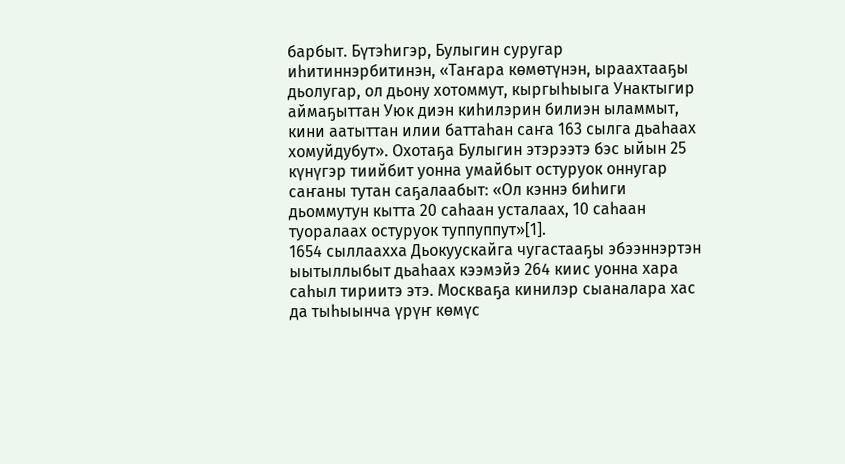барбыт. Бүтэһигэр, Булыгин суругар иһитиннэрбитинэн, «Таҥара көмөтүнэн, ыраахтааҕы дьолугар, ол дьону хотоммут, кыргыһыыга Унактыгир аймаҕыттан Уюк диэн киһилэрин билиэн ыламмыт, кини аатыттан илии баттаһан саҥа 163 сылга дьаһаах хомуйдубут». Охотаҕа Булыгин этэрээтэ бэс ыйын 25 күнүгэр тиийбит уонна умайбыт остуруок оннугар саҥаны тутан саҕалаабыт: «Ол кэннэ биһиги дьоммутун кытта 20 саһаан усталаах, 10 саһаан туоралаах остуруок туппуппут»[1].
1654 сыллаахха Дьокуускайга чугастааҕы эбээннэртэн ыытыллыбыт дьаһаах кээмэйэ 264 киис уонна хара саһыл тириитэ этэ. Москваҕа кинилэр сыаналара хас да тыһыынча үрүҥ көмүс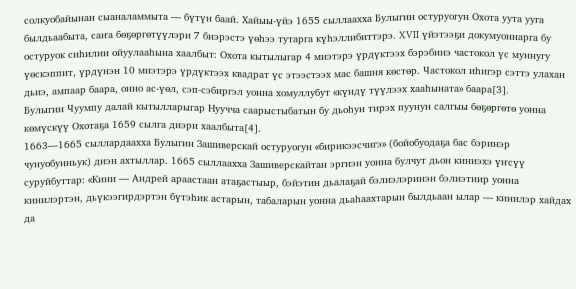солкуобайынан сыаналаммыта — бүтүн баай. Хайыы-үйэ 1655 сыллаахха Булыгин остуруогун Охота уута ууга былдьаабыта, саҥа бөҕөргөтүүлэри 7 биэрэстэ үөһээ тутарга күһэллибиттэрэ. XVII үйэтээҕи докумуоннарга бу остуруок сиһилии ойуулааһына хаалбыт: Охота кытылыгар 4 миэтэрэ үрдүктээх бэрэбинэ частокол үс муннугу үөскэппит, үрдүнэн 10 миэтэрэ үрдүктээх квадрат үс этээстээх мас башня көстөр. Частокол иһигэр сэттэ улахан дьиэ, ампаар баара, онно ас-үөл, сэп-сэбиргэл уонна хомуллубут «күндү түүлээх хааһыната» баара[3].
Булыгин Чуумпу далай кытылларыгар Нуучча саарыстыбатын бу дьоһун тирэх пуунун салгыы бөҕөргөтө уонна көмүскүү Охотаҕа 1659 сылга диэри хаалбыта[4].
1663—1665 сыллардаахха Булыгин Зашиверскай остуруогун «бирикээсчигэ» (бойобуодаҕа бас бэринэр чунуобунньук) диэн ахтыллар. 1665 сыллаахха Зашиверскайтан эргиэн уонна булчут дьон киниэхэ үҥсүү суруйбуттар: «Кини — Андрей араастаан атаҕастыыр, бэйэтин дьалаҕай бэлиэлэринэн бэлиэтиир уонна кинилэртэн, дьүкээгирдэртэн бүтэһик астарын, табаларын уонна дьаһаахтарын былдьаан ылар — кинилэр хайдах да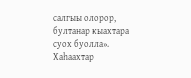салгыы олорор, бултанар кыахтара суох буолла». Хаһаахтар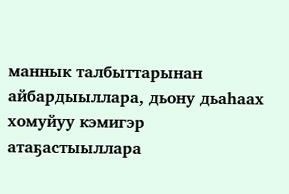маннык талбыттарынан айбардыыллара, дьону дьаһаах хомуйуу кэмигэр атаҕастыыллара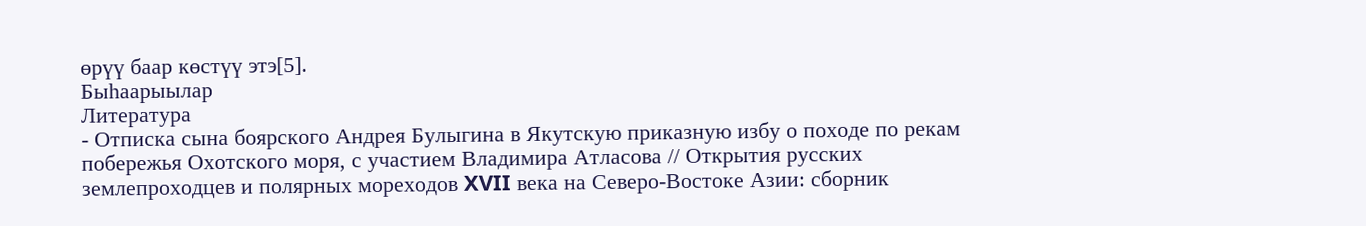өрүү баар көстүү этэ[5].
Быһаарыылар
Литература
- Отписка сына боярского Андрея Булыгина в Якутскую приказную избу о походе по рекам побережья Охотского моря, с участием Владимира Атласова // Открытия русских землепроходцев и полярных мореходов XVII века на Северо-Востоке Азии: сборник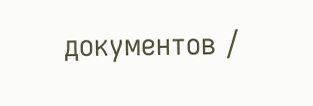документов /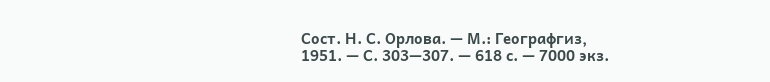Сост. Н. С. Орлова. — М.: Географгиз, 1951. — С. 303—307. — 618 с. — 7000 экз.